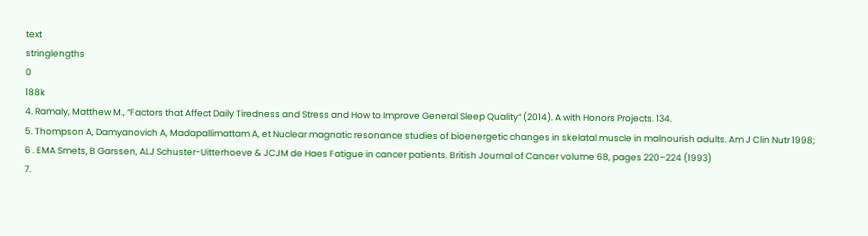text
stringlengths
0
188k
4. Ramaly, Matthew M., “Factors that Affect Daily Tiredness and Stress and How to Improve General Sleep Quality“ (2014). A with Honors Projects. 134.
5. Thompson A, Damyanovich A, Madapallimattam A, et Nuclear magnatic resonance studies of bioenergetic changes in skelatal muscle in malnourish adults. Am J Clin Nutr 1998;
6 . EMA Smets, B Garssen, ALJ Schuster-Uitterhoeve & JCJM de Haes Fatigue in cancer patients. British Journal of Cancer volume 68, pages 220–224 (1993)
7.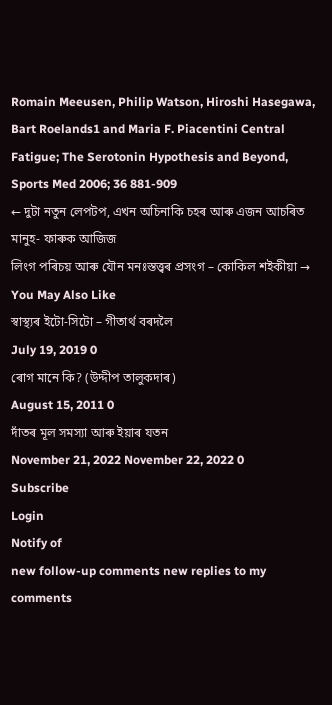Romain Meeusen, Philip Watson, Hiroshi Hasegawa, Bart Roelands1 and Maria F. Piacentini Central Fatigue; The Serotonin Hypothesis and Beyond, Sports Med 2006; 36 881-909
← দুটা নতুন লেপটপ, এখন অচিনাকি চহৰ আৰু এজন আচৰিত মানুহ- ফাৰুক আজিজ
লিংগ পৰিচয় আৰু যৌন মনঃস্তত্ত্বৰ প্ৰসংগ – কোকিল শইকীয়া →
You May Also Like
স্বাস্থ্যৰ ইটো-সিটো – গীতাৰ্থ বৰদলৈ
July 19, 2019 0
ৰোগ মানে কি? (উদ্দীপ তালুকদাৰ)
August 15, 2011 0
দাঁতৰ মূল সমস্যা আৰু ইয়াৰ যতন
November 21, 2022 November 22, 2022 0
Subscribe
Login
Notify of
new follow-up comments new replies to my comments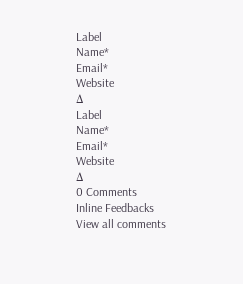Label
Name*
Email*
Website
Δ
Label
Name*
Email*
Website
Δ
0 Comments
Inline Feedbacks
View all comments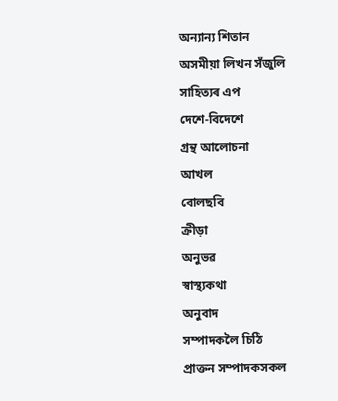অন্যান্য শিতান
অসমীয়া লিখন সঁজুলি
সাহিত্যৰ এপ
দেশে-বিদেশে
গ্ৰন্থ আলোচনা
আখল
বোলছবি
ক্ৰীড়া
অনুভৱ
স্বাস্থ্যকথা
অনুবাদ
সম্পাদকলৈ চিঠি
প্ৰাক্তন সম্পাদকসকল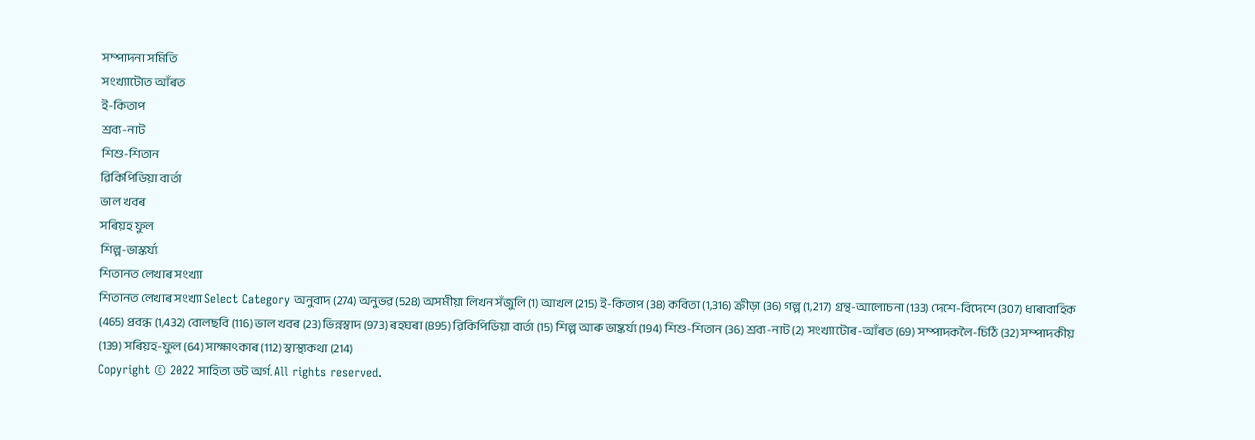সম্পাদনা সমিতি
সংখ্যাটোত আঁৰত
ই-কিতাপ
শ্ৰব্য-নাট
শিশু-শিতান
ৱিকিপিডিয়া বাৰ্তা
ভাল খবৰ
সৰিয়হ ফুল
শিল্প-ভাস্কৰ্য্য
শিতানত লেখাৰ সংখ্যা
শিতানত লেখাৰ সংখ্যা Select Category অনুবাদ (274) অনুভৱ (528) অসমীয়া লিখন সঁজুলি (1) আখল (215) ই-কিতাপ (38) কবিতা (1,316) ক্ৰীড়া (36) গল্প (1,217) গ্রন্থ-আলোচনা (133) দেশে-বিদেশে (307) ধাৰাবাহিক (465) প্ৰবন্ধ (1,432) বোলছবি (116) ভাল খবৰ (23) ভিন্নস্বাদ (973) ৰহঘৰা (895) ৱিকিপিডিয়া বাৰ্তা (15) শিল্প আৰু ভাষ্কৰ্য্য (194) শিশু-শিতান (36) শ্ৰব্য-নাট (2) সংখ্যাটোৰ-আঁৰত (69) সম্পাদকলৈ-চিঠি (32) সম্পাদকীয় (139) সৰিয়হ-ফুল (64) সাক্ষাৎকাৰ (112) স্বাস্থ্যকথা (214)
Copyright © 2022 সাহিত্য ডট অৰ্গ. All rights reserved.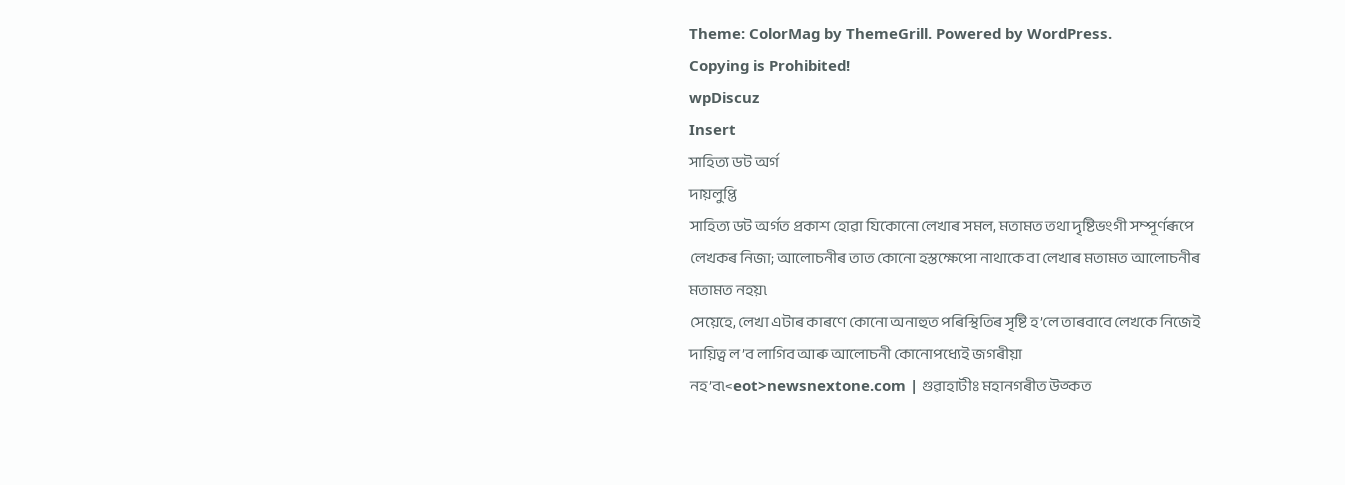Theme: ColorMag by ThemeGrill. Powered by WordPress.
Copying is Prohibited!
wpDiscuz
Insert
সাহিত্য ডট অৰ্গ
দায়লুপ্তি
সাহিত্য ডট অৰ্গত প্ৰকাশ হোৱা যিকোনো লেখাৰ সমল, মতামত তথা দৃষ্টিভংগী সম্পূৰ্ণৰূপে লেখকৰ নিজা; আলোচনীৰ তাত কোনো হস্তক্ষেপো নাথাকে বা লেখাৰ মতামত আলোচনীৰ মতামত নহয়৷
সেয়েহে, লেখা এটাৰ কাৰণে কোনো অনাহুত পৰিস্থিতিৰ সৃষ্টি হ’লে তাৰবাবে লেখকে নিজেই দায়িত্ব ল’ব লাগিব আৰু আলোচনী কোনোপধ্যেই জগৰীয়া নহ’ব৷<eot>newsnextone.com | গুৱাহাটীঃ মহানগৰীত উত্কত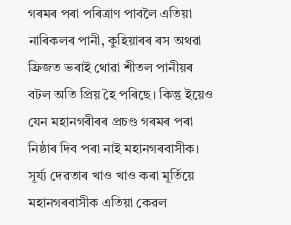গৰমৰ পৰা পৰিত্ৰাণ পাবলৈ এতিয়া নাৰিকলৰ পানী, কুহিয়াৰৰ ৰস অথৱা ফ্ৰিজত ভৰাই থোৱা শীতল পানীয়ৰ বটল অতি প্ৰিয় হৈ পৰিছে। কিন্তু ইয়েও যেন মহানগৰীৰৰ প্ৰচণ্ড গৰমৰ পৰা নিষ্ঠাৰ দিব পৰা নাই মহানগৰবাসীক।
সূৰ্য্য দেৱতাৰ খাও খাও কৰা মূৰ্তিয়ে মহানগৰবাসীক এতিয়া কেৱল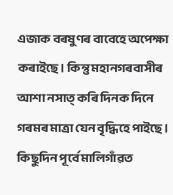এজাক বৰষুণৰ বাবেহে অপেক্ষা কৰাইছে। কিন্তু মহানগৰবাসীৰ আশা নসাত্ কৰি দিনক দিনে গৰমৰ মাত্ৰা যেন বৃদ্ধিহে পাইছে। কিছুদিন পূৰ্বে মালিগাঁৱত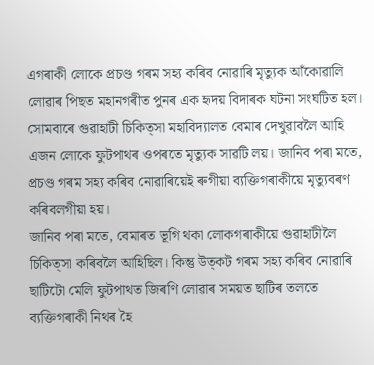এগৰাকী লোকে প্ৰচণ্ড গৰম সহ্য কৰিব নোৱাৰি মৃত্যুক আঁকোৱালি লোৱাৰ পিছত মহানগৰীত পুনৰ এক হৃদয় বিদাৰক ঘটনা সংঘটিত হল।
সোমবাৰে গুৱাহাটী চিকিত্সা মহাবিদ্যালত বেমাৰ দেখুৱাবলৈ আহি এজন লোকে ফুটপাথৰ ওপৰতে মৃত্যুক সাৱটি লয়। জানিব পৰা মতে, প্ৰচণ্ড গৰম সহ্য কৰিব নোৱাৰিয়েই ৰুগীয়া ব্যক্তিগৰাকীয়ে মৃত্যুবৰণ কৰিবলগীয়া হয়।
জানিব পৰা মতে, বেমাৰত ভূগি থকা লোকগৰাকীয়ে গুৱাহাটীলৈ চিকিত্সা কৰিবলৈ আহিছিল। কিন্তু উত্কট গৰম সহ্য কৰিব নোৱাৰি ছাটিটো মেলি ফুটপাথত জিৰণি লোৱাৰ সময়ত ছাটিৰ তলতে ব্যক্তিগৰাকী নিথৰ হৈ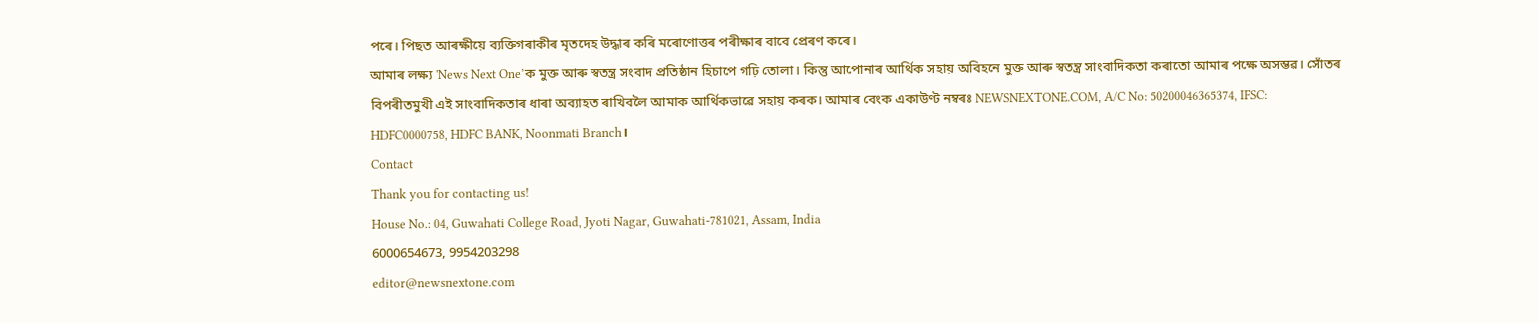পৰে। পিছত আৰক্ষীয়ে ব্যক্তিগৰাকীৰ মৃতদেহ উদ্ধাৰ কৰি মৰোণোত্তৰ পৰীক্ষাৰ বাবে প্ৰেৰণ কৰে।
আমাৰ লক্ষ্য 'News Next One’ক মুক্ত আৰু স্বতন্ত্ৰ সংবাদ প্ৰতিষ্ঠান হিচাপে গঢ়ি তোলা। কিন্তু আপোনাৰ আৰ্থিক সহায় অবিহনে মুক্ত আৰু স্বতন্ত্ৰ সাংবাদিকতা কৰাতো আমাৰ পক্ষে অসম্ভৱ। সোঁতৰ বিপৰীতমুখী এই সাংবাদিকতাৰ ধাৰা অব্যাহত ৰাখিবলৈ আমাক আৰ্থিকভাৱে সহায় কৰক। আমাৰ বেংক একাউণ্ট নম্বৰঃ NEWSNEXTONE.COM, A/C No: 50200046365374, IFSC: HDFC0000758, HDFC BANK, Noonmati Branch।
Contact
Thank you for contacting us!
House No.: 04, Guwahati College Road, Jyoti Nagar, Guwahati-781021, Assam, India
6000654673, 9954203298
editor@newsnextone.com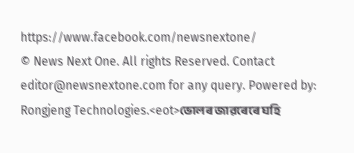https://www.facebook.com/newsnextone/
© News Next One. All rights Reserved. Contact editor@newsnextone.com for any query. Powered by: Rongjeng Technologies.<eot>ভোলৰ জাৱৰেৰে ঘহি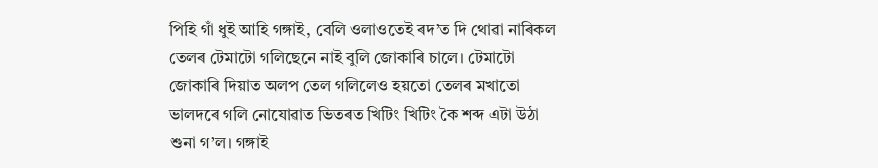পিহি গাঁ ধুই আহি গঙ্গাই, বেলি ওলাওতেই ৰদ’ত দি থোৱা নাৰিকল তেলৰ টেমাটো গলিছেনে নাই বুলি জোকাৰি চালে। টেমাটো জোকাৰি দিয়াত অলপ তেল গলিলেও হয়তো তেলৰ মখাতো ভালদৰে গলি নোযোৱাত ভিতৰত খিটিং খিটিং কৈ শব্দ এটা উঠা শুনা গ’ল। গঙ্গাই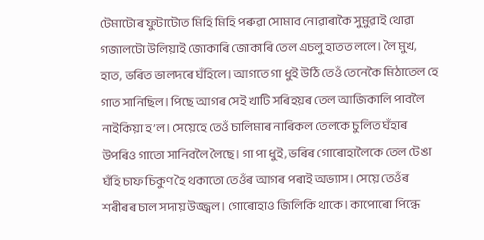টেমাটোৰ ফুটাটোত মিহি মিহি পৰুৱা সোমাব নোৱাৰাকৈ সুমুৱাই থোৱা গজালটো উলিয়াই জোকাৰি জোকাৰি তেল এচলু হাতত ললে। লৈ মুখ, হাত, ভৰিত ভালদৰে ঘঁহিলে। আগতে গা ধুই উঠি তেওঁ তেনেকৈ মিঠাতেল হে গাত সানিছিল। পিছে আগৰ সেই খাটি সৰিহয়ৰ তেল আজিকালি পাবলৈ নাইকিয়া হ’ল। সেয়েহে তেওঁ চালিমাৰ নাৰিকল তেলকে চুলিত ঘঁহাৰ উপৰিও গাতো সানিবলৈ লৈছে। গা পা ধুই, ভৰিৰ গোৰোহালৈকে তেল টেঙা ঘঁহি চাফ চিকুণ হৈ থকাতো তেওঁৰ আগৰ পৰাই অভ্যাস। সেয়ে তেওঁৰ শৰীৰৰ চাল সদায় উজ্জ্বল। গোৰোহাও জিলিকি থাকে। কাপোৰো পিন্ধে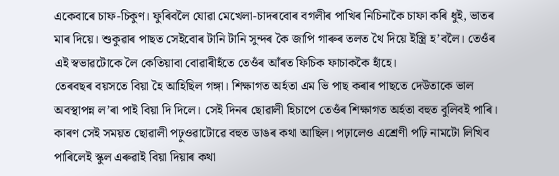একেবাৰে চাফ-চিকুণ। ফুৰিবলৈ যোৱা মেখেলা-চাদৰবোৰ বগলীৰ পাখিৰ নিচিনাকৈ চাফা কৰি ধুই, ভাতৰ মাৰ দিয়ে। শুকুৱাৰ পাছত সেইবোৰ টানি টানি সুন্দৰ কৈ জাপি গাৰুৰ তলত থৈ দিয়ে ইস্ত্ৰি হ’বলৈ। তেওঁৰ এই স্বভাৱটোকে লৈ কেতিয়াবা বোৱাৰীহঁতে তেওঁৰ আঁৰত ফিচিক ফাচাককৈ হাঁহে।
তেৰবছৰ বয়সতে বিয়া হৈ আহিছিল গঙ্গা। শিক্ষাগত অৰ্হতা এম ভি পাছ কৰাৰ পাছতে দেউতাকে ভাল অবস্থাপন্ন ল’ৰা পাই বিয়া দি দিলে। সেই দিনৰ ছোৱালী হিচাপে তেওঁৰ শিক্ষাগত অৰ্হতা বহুত বুলিবই পাৰি। কাৰণ সেই সময়ত ছোৱালী পঢ়ুওৱাটোৱে বহুত ডাঙৰ কথা আছিল। পঢ়ালেও এশ্ৰেণী পঢ়ি নামটো লিখিব পাৰিলেই স্কুল এৰুৱাই বিয়া দিয়াৰ কথা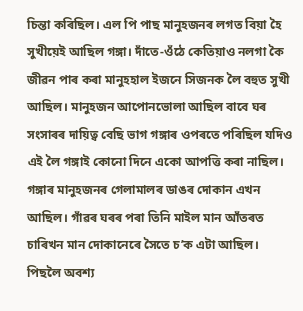চিন্তা কৰিছিল। এল পি পাছ মানুহজনৰ লগত বিয়া হৈ সুখীয়েই আছিল গঙ্গা। দাঁতে-ওঁঠে কেতিয়াও নলগা কৈ জীৱন পাৰ কৰা মানুহহাল ইজনে সিজনক লৈ বহুত সুখী আছিল। মানুহজন আপোনভোলা আছিল বাবে ঘৰ সংসাৰৰ দায়িত্ব বেছি ভাগ গঙ্গাৰ ওপৰতে পৰিছিল যদিও এই লৈ গঙ্গাই কোনো দিনে একো আপত্তি কৰা নাছিল।
গঙ্গাৰ মানুহজনৰ গেলামালৰ ডাঙৰ দোকান এখন আছিল। গাঁৱৰ ঘৰৰ পৰা তিনি মাইল মান আঁতৰত চাৰিখন মান দোকানেৰে সৈতে চ’ক এটা আছিল। পিছলৈ অবশ্য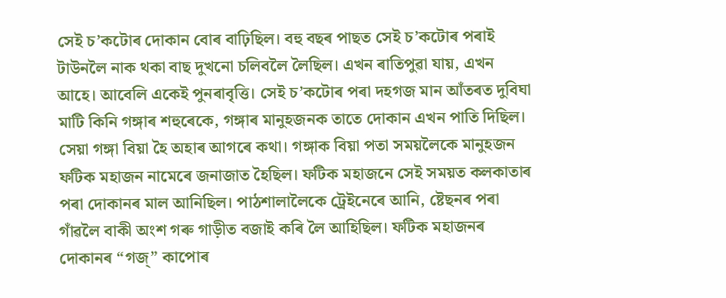সেই চ’কটোৰ দোকান বোৰ বাঢ়িছিল। বহু বছৰ পাছত সেই চ’কটোৰ পৰাই টাউনলৈ নাক থকা বাছ দুখনো চলিবলৈ লৈছিল। এখন ৰাতিপুৱা যায়, এখন আহে। আবেলি একেই পুনৰাবৃত্তি। সেই চ’কটোৰ পৰা দহগজ মান আঁতৰত দুবিঘা মাটি কিনি গঙ্গাৰ শহুৰেকে, গঙ্গাৰ মানুহজনক তাতে দোকান এখন পাতি দিছিল। সেয়া গঙ্গা বিয়া হৈ অহাৰ আগৰে কথা। গঙ্গাক বিয়া পতা সময়লৈকে মানুহজন ফটিক মহাজন নামেৰে জনাজাত হৈছিল। ফটিক মহাজনে সেই সময়ত কলকাতাৰ পৰা দোকানৰ মাল আনিছিল। পাঠশালালৈকে ট্ৰেইনেৰে আনি, ষ্টেছনৰ পৰা গাঁৱলৈ বাকী অংশ গৰু গাড়ীত বজাই কৰি লৈ আহিছিল। ফটিক মহাজনৰ দোকানৰ “গজ্” কাপোৰ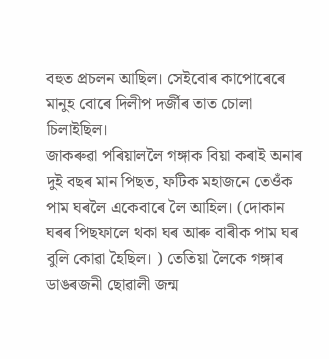বহুত প্ৰচলন আছিল। সেইবোৰ কাপোৰেৰে মানুহ বোৰে দিলীপ দৰ্জীৰ তাত চোলা চিলাইছিল।
জাকৰুৱা পৰিয়াললৈ গঙ্গাক বিয়া কৰাই অনাৰ দুই বছৰ মান পিছত, ফটিক মহাজনে তেওঁক পাম ঘৰলৈ একেবাৰে লৈ আহিল। (দোকান ঘৰৰ পিছফালে থকা ঘৰ আৰু বাৰীক পাম ঘৰ বুলি কোৱা হৈছিল। ) তেতিয়া লৈকে গঙ্গাৰ ডাঙৰজনী ছোৱালী জন্ম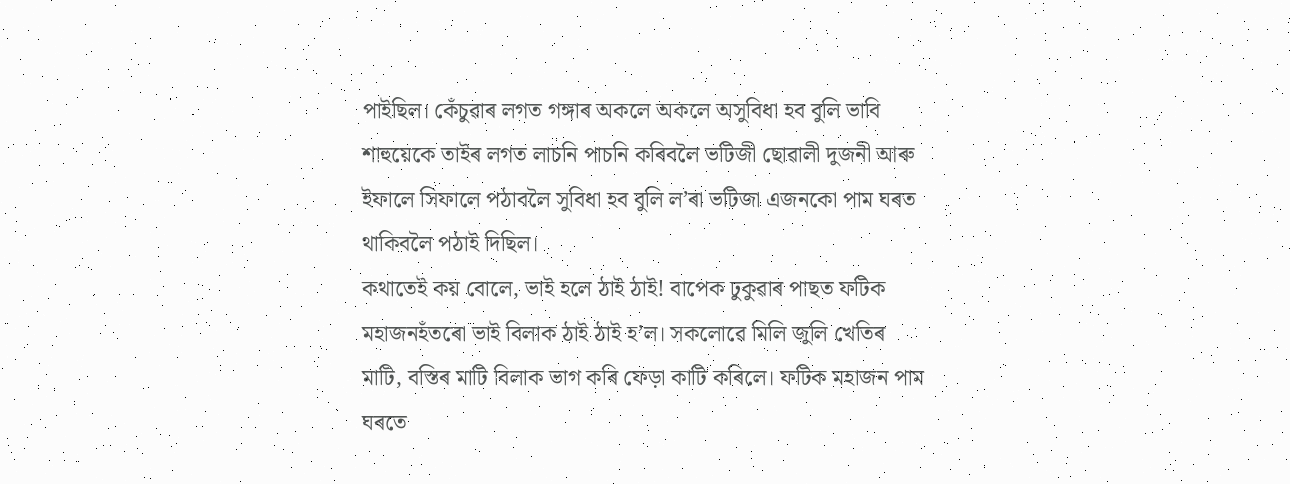পাইছিল। কেঁচুৱাৰ লগত গঙ্গাৰ অকলে অকলে অসুবিধা হব বুলি ভাবি শাহুয়েকে তাইৰ লগত লাচনি পাচনি কৰিবলৈ ভটিজী ছোৱালী দুজনী আৰু ইফালে সিফালে পঠাবলৈ সুবিধা হব বুলি ল’ৰা ভটিজা এজনকো পাম ঘৰত থাকিবলৈ পঠাই দিছিল।
কথাতেই কয় বোলে, ভাই হলে ঠাই ঠাই! বাপেক ঢুকুৱাৰ পাছত ফটিক মহাজনহঁতৰো ভাই বিলাক ঠাই ঠাই হ’ল। সকলোৱে মিলি জুলি খেতিৰ মাটি, বস্তিৰ মাটি বিলাক ভাগ কৰি ফেড়া কাটি কৰিলে। ফটিক মহাজন পাম ঘৰতে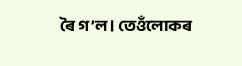ৰৈ গ’ল। তেওঁলোকৰ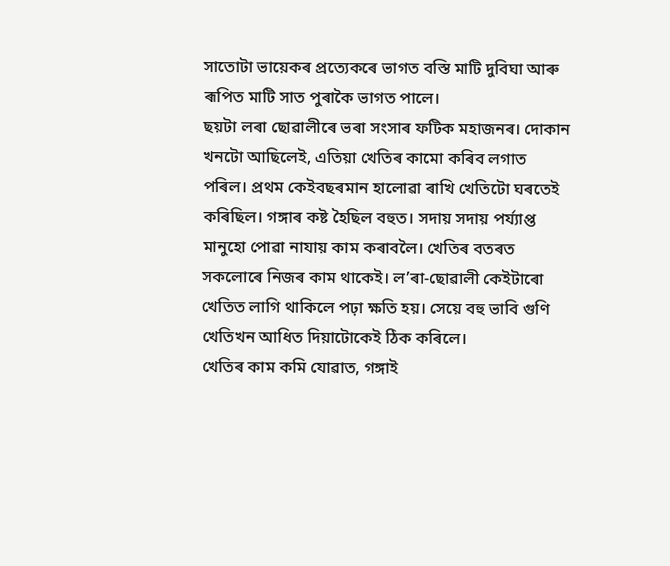সাতোটা ভায়েকৰ প্ৰত্যেকৰে ভাগত বস্তি মাটি দুবিঘা আৰু ৰূপিত মাটি সাত পুৰাকৈ ভাগত পালে।
ছয়টা লৰা ছোৱালীৰে ভৰা সংসাৰ ফটিক মহাজনৰ। দোকান খনটো আছিলেই, এতিয়া খেতিৰ কামো কৰিব লগাত পৰিল। প্ৰথম কেইবছৰমান হালোৱা ৰাখি খেতিটো ঘৰতেই কৰিছিল। গঙ্গাৰ কষ্ট হৈছিল বহুত। সদায় সদায় পৰ্য্যাপ্ত মানুহো পোৱা নাযায় কাম কৰাবলৈ। খেতিৰ বতৰত সকলোৰে নিজৰ কাম থাকেই। ল’ৰা-ছোৱালী কেইটাৰো খেতিত লাগি থাকিলে পঢ়া ক্ষতি হয়। সেয়ে বহু ভাবি গুণি খেতিখন আধিত দিয়াটোকেই ঠিক কৰিলে।
খেতিৰ কাম কমি যোৱাত, গঙ্গাই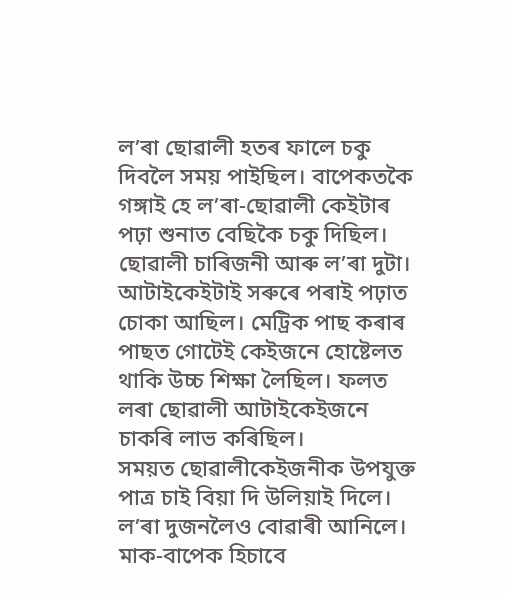ল’ৰা ছোৱালী হতৰ ফালে চকু দিবলৈ সময় পাইছিল। বাপেকতকৈ গঙ্গাই হে ল’ৰা-ছোৱালী কেইটাৰ পঢ়া শুনাত বেছিকৈ চকু দিছিল। ছোৱালী চাৰিজনী আৰু ল’ৰা দুটা। আটাইকেইটাই সৰুৰে পৰাই পঢ়াত চোকা আছিল। মেট্ৰিক পাছ কৰাৰ পাছত গোটেই কেইজনে হোষ্টেলত থাকি উচ্চ শিক্ষা লৈছিল। ফলত লৰা ছোৱালী আটাইকেইজনে চাকৰি লাভ কৰিছিল।
সময়ত ছোৱালীকেইজনীক উপযুক্ত পাত্ৰ চাই বিয়া দি উলিয়াই দিলে। ল’ৰা দুজনলৈও বোৱাৰী আনিলে। মাক-বাপেক হিচাবে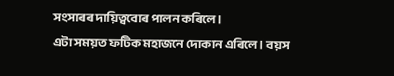সংসাৰৰ দায়িত্ববোৰ পালন কৰিলে।
এটা সময়ত ফটিক মহাজনে দোকান এৰিলে। বয়স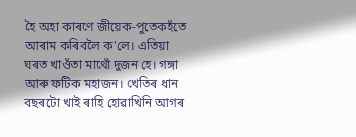হৈ অহা কাৰণে জীয়েক-পুতেকহঁতে আৰাম কৰিবলৈ ক’লে। এতিয়া ঘৰত খাওঁতা মাথোঁ দুজন হে। গঙ্গা আৰু ফটিক মহাজন। খেতিৰ ধান বছৰটো খাই ৰাহি হোৱাখিনি আগৰ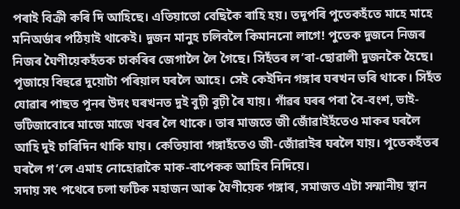পৰাই বিক্ৰী কৰি দি আহিছে। এতিয়াতো বেছিকৈ ৰাহি হয়। তদুপৰি পুতেকহঁতে মাহে মাহে মনিঅৰ্ডাৰ পঠিয়াই থাকেই। দুজন মানুহ চলিবলৈ কিমাননো লাগে! পুতেক দুজনে নিজৰ নিজৰ ঘৈণীয়েকহঁতক চাকৰিৰ জেগালৈ লৈ গৈছে। সিহঁতৰ ল’ৰা-ছোৱালী দুজনকৈ হৈছে। পূজায়ে বিহুৱে দুয়োটা পৰিয়াল ঘৰলৈ আহে। সেই কেইদিন গঙ্গাৰ ঘৰখন ভৰি থাকে। সিহঁত যোৱাৰ পাছত পুনৰ উদং ঘৰখনত দুই বুঢ়ী বুঢ়ী ৰৈ যায়। গাঁৱৰ ঘৰৰ পৰা বৈ-বংশ, ভাই-ভটিজাবোৰে মাজে মাজে খবৰ লৈ থাকে। তাৰ মাজতে জী জোঁৱাইহঁতেও মাকৰ ঘৰলৈ আহি দুই চাৰিদিন থাকি যায়। কেতিয়াবা গঙ্গাহঁতেও জী-জোঁৱাইৰ ঘৰলৈ যায়। পুতেকহঁতৰ ঘৰলৈ গ’লে এমাহ নোহোৱাকৈ মাক-বাপেকক আহিব নিদিয়ে।
সদায় সৎ পথেৰে চলা ফটিক মহাজন আৰু ঘৈণীয়েক গঙ্গাৰ, সমাজত এটা সন্মানীয় স্থান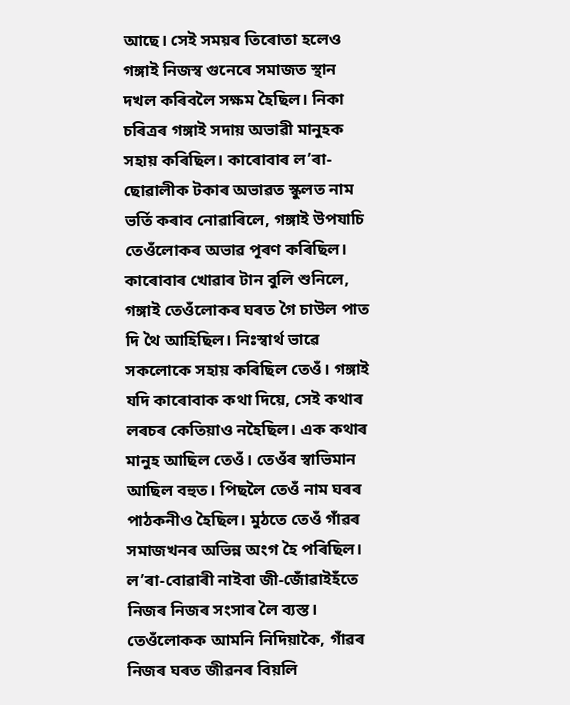আছে। সেই সময়ৰ তিৰোতা হলেও গঙ্গাই নিজস্ব গুনেৰে সমাজত স্থান দখল কৰিবলৈ সক্ষম হৈছিল। নিকা চৰিত্ৰৰ গঙ্গাই সদায় অভাৱী মানুহক সহায় কৰিছিল। কাৰোবাৰ ল’ৰা-ছোৱালীক টকাৰ অভাৱত স্কুলত নাম ভৰ্তি কৰাব নোৱাৰিলে, গঙ্গাই উপযাচি তেওঁলোকৰ অভাৱ পূৰণ কৰিছিল। কাৰোবাৰ খোৱাৰ টান বুলি শুনিলে, গঙ্গাই তেওঁলোকৰ ঘৰত গৈ চাউল পাত দি থৈ আহিছিল। নিঃস্বাৰ্থ ভাৱে সকলোকে সহায় কৰিছিল তেওঁ। গঙ্গাই যদি কাৰোবাক কথা দিয়ে, সেই কথাৰ লৰচৰ কেতিয়াও নহৈছিল। এক কথাৰ মানুহ আছিল তেওঁ। তেওঁৰ স্বাভিমান আছিল বহুত। পিছলৈ তেওঁ নাম ঘৰৰ পাঠকনীও হৈছিল। মুঠতে তেওঁ গাঁৱৰ সমাজখনৰ অভিন্ন অংগ হৈ পৰিছিল।
ল’ৰা-বোৱাৰী নাইবা জী-জোঁৱাইহঁতে নিজৰ নিজৰ সংসাৰ লৈ ব্যস্ত। তেওঁলোকক আমনি নিদিয়াকৈ, গাঁৱৰ নিজৰ ঘৰত জীৱনৰ বিয়লি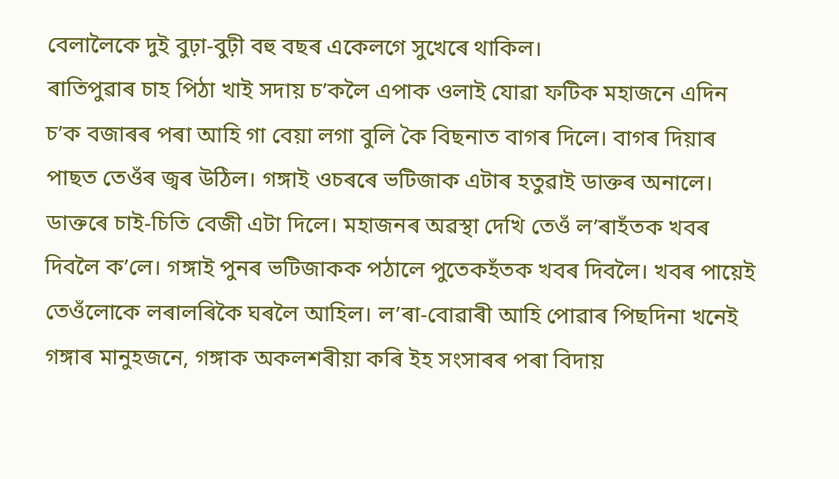বেলালৈকে দুই বুঢ়া-বুঢ়ী বহু বছৰ একেলগে সুখেৰে থাকিল।
ৰাতিপুৱাৰ চাহ পিঠা খাই সদায় চ’কলৈ এপাক ওলাই যোৱা ফটিক মহাজনে এদিন চ’ক বজাৰৰ পৰা আহি গা বেয়া লগা বুলি কৈ বিছনাত বাগৰ দিলে। বাগৰ দিয়াৰ পাছত তেওঁৰ জ্বৰ উঠিল। গঙ্গাই ওচৰৰে ভটিজাক এটাৰ হতুৱাই ডাক্তৰ অনালে। ডাক্তৰে চাই-চিতি বেজী এটা দিলে। মহাজনৰ অৱস্থা দেখি তেওঁ ল’ৰাহঁতক খবৰ দিবলৈ ক’লে। গঙ্গাই পুনৰ ভটিজাকক পঠালে পুতেকহঁতক খবৰ দিবলৈ। খবৰ পায়েই তেওঁলোকে লৰালৰিকৈ ঘৰলৈ আহিল। ল’ৰা-বোৱাৰী আহি পোৱাৰ পিছদিনা খনেই গঙ্গাৰ মানুহজনে, গঙ্গাক অকলশৰীয়া কৰি ইহ সংসাৰৰ পৰা বিদায়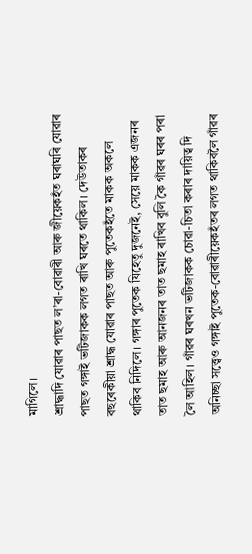মাগিলে।
শ্ৰাদ্ধাদি যোৱাৰ পাছত ল’ৰা-বোৱাৰী আৰু জীয়েকহঁত ঘৰাঘৰি যোৱাৰ পাছত গঙ্গাই ভটিজাকক লগত ৰাখি ঘৰতে থাকিল। দেউতাকৰ বছৰেকীয়া শ্ৰাদ্ধ যোৱাৰ পাছত আৰু পুতেকহঁতে মাকক অকলে থাকিব নিদিলে। গঙ্গাৰ পুতেক যিহেতু দুজনেই, সেয়ে মাকক এজনৰ তাত ছমাহ আৰু আনজনৰ তাত ছমাহ ৰাখিব বুলি কৈ গাঁৱৰ ঘৰৰ পৰা লৈ আহিল। গাঁৱৰ ঘৰখন ভটিজাকক চোৱা-চিতা কৰাৰ দায়িত্ব দি অনিচ্ছা সত্ত্বেও গঙ্গাই পুতেক-বোৱাৰীয়েকহঁতৰ লগত থাকিবলৈ গাঁৱৰ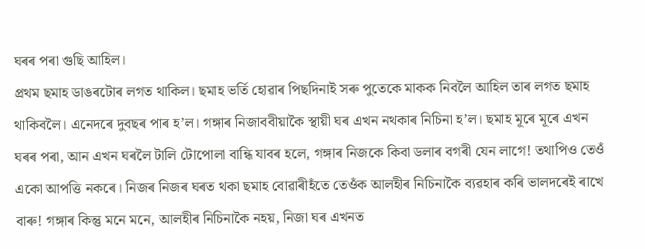ঘৰৰ পৰা গুছি আহিল।
প্ৰথম ছমাহ ডাঙৰটোৰ লগত থাকিল। ছমাহ ভৰ্তি হোৱাৰ পিছদিনাই সৰু পুতেকে মাকক নিবলৈ আহিল তাৰ লগত ছমাহ থাকিবলৈ। এনেদৰে দুবছৰ পাৰ হ’ল। গঙ্গাৰ নিজাববীয়াকৈ স্থায়ী ঘৰ এখন নথকাৰ নিচিনা হ’ল। ছমাহ মূৰে মূৰে এখন ঘৰৰ পৰা, আন এখন ঘৰলৈ টালি টোপোলা বান্ধি যাবৰ হলে, গঙ্গাৰ নিজকে কিবা ডলাৰ বগৰী যেন লাগে! তথাপিও তেওঁ একো আপত্তি নকৰে। নিজৰ নিজৰ ঘৰত থকা ছমাহ বোৱাৰীহঁতে তেওঁক আলহীৰ নিচিনাকৈ ব্যৱহাৰ কৰি ভালদৰেই ৰাখে বাৰু! গঙ্গাৰ কিন্তু মনে মনে, আলহীৰ নিচিনাকৈ নহয়, নিজা ঘৰ এখনত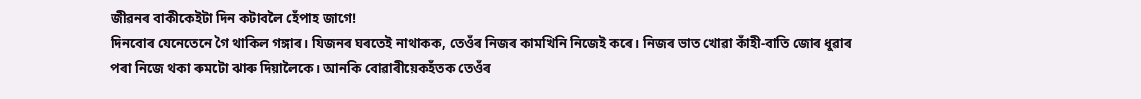জীৱনৰ বাকীকেইটা দিন কটাবলৈ হেঁপাহ জাগে!
দিনবোৰ যেনেতেনে গৈ থাকিল গঙ্গাৰ। যিজনৰ ঘৰতেই নাথাকক, তেওঁৰ নিজৰ কামখিনি নিজেই কৰে। নিজৰ ভাত খোৱা কাঁহী-বাতি জোৰ ধুৱাৰ পৰা নিজে থকা ৰুমটো ঝাৰু দিয়ালৈকে। আনকি বোৱাৰীয়েকহঁতক তেওঁৰ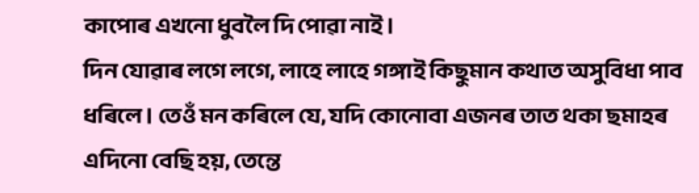কাপোৰ এখনো ধুবলৈ দি পোৱা নাই।
দিন যোৱাৰ লগে লগে, লাহে লাহে গঙ্গাই কিছুমান কথাত অসুবিধা পাব ধৰিলে। তেওঁ মন কৰিলে যে, যদি কোনোবা এজনৰ তাত থকা ছমাহৰ এদিনো বেছি হয়, তেন্তে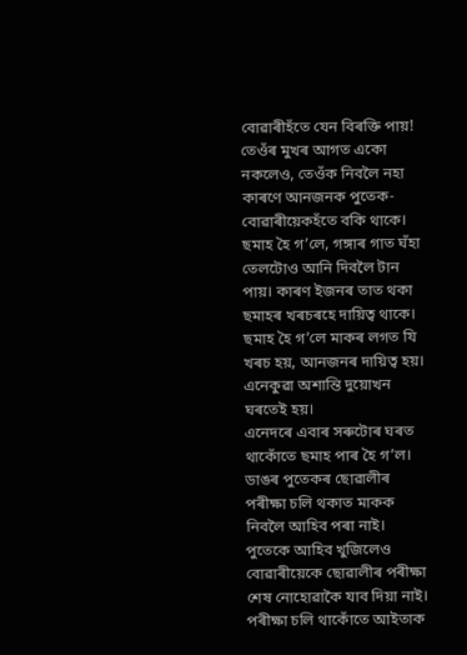বোৱাৰীহঁতে যেন বিৰক্তি পায়! তেওঁৰ মুখৰ আগত একো নকলেও, তেওঁক নিবলৈ নহা কাৰণে আনজনক পুতেক-বোৱাৰীয়েকহঁতে বকি থাকে। ছমাহ হৈ গ’লে, গঙ্গাৰ গাত ঘঁহা তেলটোও আনি দিবলৈ টান পায়। কাৰণ ইজনৰ তাত থকা ছমাহৰ খৰচৰহে দায়িত্ব থাকে। ছমাহ হৈ গ’লে মাকৰ লগত যি খৰচ হয়, আনজনৰ দায়িত্ব হয়। এনেকুৱা অশান্তি দুয়োখন ঘৰতেই হয়।
এনেদৰে এবাৰ সৰুটোৰ ঘৰত থাকোঁতে ছমাহ পাৰ হৈ গ’ল। ডাঙৰ পুতেকৰ ছোৱালীৰ পৰীক্ষা চলি থকাত মাকক নিবলৈ আহিব পৰা নাই। পুতেকে আহিব খুজিলেও বোৱাৰীয়েকে ছোৱালীৰ পৰীক্ষা শেষ নোহোৱাকৈ যাব দিয়া নাই। পৰীক্ষা চলি থাকোঁতে আইতাক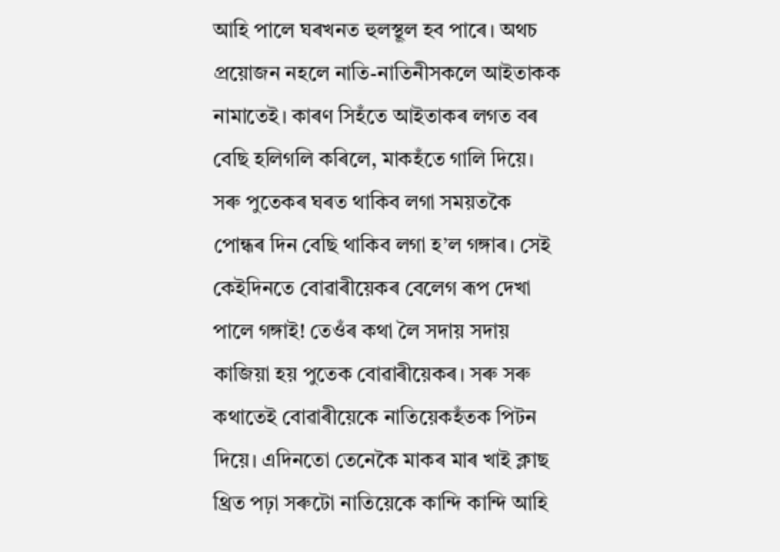আহি পালে ঘৰখনত হুলস্থূল হব পাৰে। অথচ প্ৰয়োজন নহলে নাতি-নাতিনীসকলে আইতাকক নামাতেই। কাৰণ সিহঁতে আইতাকৰ লগত বৰ বেছি হলিগলি কৰিলে, মাকহঁতে গালি দিয়ে।
সৰু পুতেকৰ ঘৰত থাকিব লগা সময়তকৈ পোন্ধৰ দিন বেছি থাকিব লগা হ’ল গঙ্গাৰ। সেই কেইদিনতে বোৱাৰীয়েকৰ বেলেগ ৰূপ দেখা পালে গঙ্গাই! তেওঁৰ কথা লৈ সদায় সদায় কাজিয়া হয় পুতেক বোৱাৰীয়েকৰ। সৰু সৰু কথাতেই বোৱাৰীয়েকে নাতিয়েকহঁতক পিটন দিয়ে। এদিনতো তেনেকৈ মাকৰ মাৰ খাই ক্লাছ থ্ৰিত পঢ়া সৰুটো নাতিয়েকে কান্দি কান্দি আহি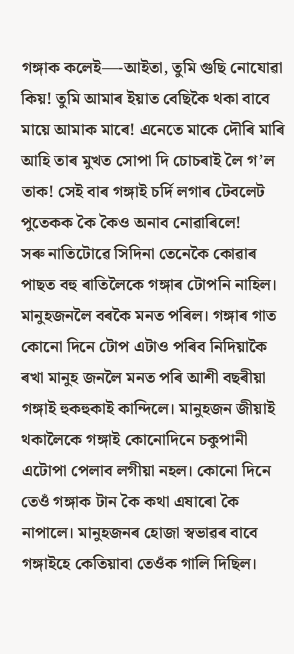গঙ্গাক কলেই—-আইতা, তুমি গুছি নোযোৱা কিয়! তুমি আমাৰ ইয়াত বেছিকৈ থকা বাবে মায়ে আমাক মাৰে! এনেতে মাকে দৌৰি মাৰি আহি তাৰ মুখত সোপা দি চোচৰাই লৈ গ’ল তাক! সেই বাৰ গঙ্গাই চৰ্দি লগাৰ টেবলেট পুতেকক কৈ কৈও অনাব নোৱাৰিলে!
সৰু নাতিটোৱে সিদিনা তেনেকৈ কোৱাৰ পাছত বহু ৰাতিলৈকে গঙ্গাৰ টোপনি নাহিল। মানুহজনলৈ বৰকৈ মনত পৰিল। গঙ্গাৰ গাত কোনো দিনে টোপ এটাও পৰিব নিদিয়াকৈ ৰখা মানুহ জনলৈ মনত পৰি আশী বছৰীয়া গঙ্গাই হুকহুকাই কান্দিলে। মানুহজন জীয়াই থকালৈকে গঙ্গাই কোনোদিনে চকুপানী এটোপা পেলাব লগীয়া নহল। কোনো দিনে তেওঁ গঙ্গাক টান কৈ কথা এষাৰো কৈ নাপালে। মানুহজনৰ হোজা স্বভাৱৰ বাবে গঙ্গাইহে কেতিয়াবা তেওঁক গালি দিছিল।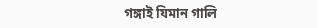গঙ্গাই যিমান গালি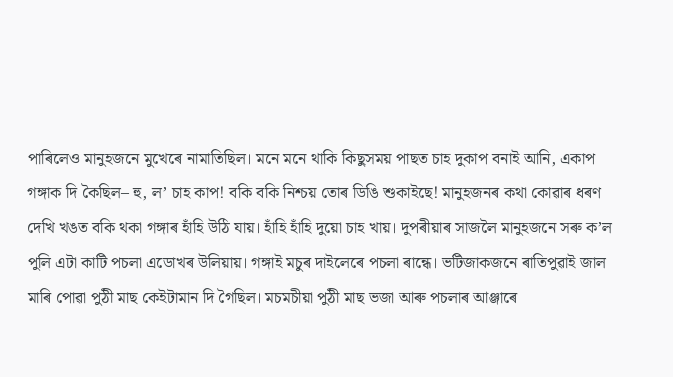পাৰিলেও মানুহজনে মুখেৰে নামাতিছিল। মনে মনে থাকি কিছুসময় পাছত চাহ দুকাপ বনাই আনি, একাপ গঙ্গাক দি কৈছিল– হু, ল’ চাহ কাপ! বকি বকি নিশ্চয় তোৰ ডিঙি শুকাইছে! মানুহজনৰ কথা কোৱাৰ ধৰণ দেখি খঙত বকি থকা গঙ্গাৰ হাঁহি উঠি যায়। হাঁহি হাঁহি দুয়ো চাহ খায়। দুপৰীয়াৰ সাজলৈ মানুহজনে সৰু ক’ল পুলি এটা কাটি পচলা এডোখৰ উলিয়ায়। গঙ্গাই মচুৰ দাইলেৰে পচলা ৰান্ধে। ভটিজাকজনে ৰাতিপুৱাই জাল মাৰি পোৱা পুঠী মাছ কেইটামান দি গৈছিল। মচমচীয়া পুঠী মাছ ভজা আৰু পচলাৰ আঞ্জাৰে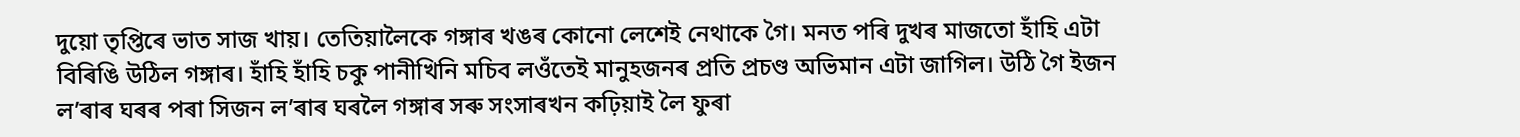দুয়ো তৃপ্তিৰে ভাত সাজ খায়। তেতিয়ালৈকে গঙ্গাৰ খঙৰ কোনো লেশেই নেথাকে গৈ। মনত পৰি দুখৰ মাজতো হাঁহি এটা বিৰিঙি উঠিল গঙ্গাৰ। হাঁহি হাঁহি চকু পানীখিনি মচিব লওঁতেই মানুহজনৰ প্ৰতি প্ৰচণ্ড অভিমান এটা জাগিল। উঠি গৈ ইজন ল’ৰাৰ ঘৰৰ পৰা সিজন ল’ৰাৰ ঘৰলৈ গঙ্গাৰ সৰু সংসাৰখন কঢ়িয়াই লৈ ফুৰা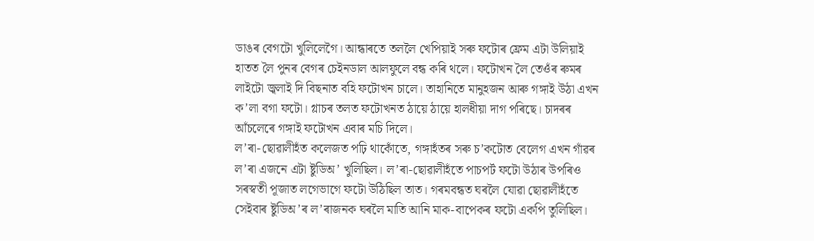ডাঙৰ বেগটো খুলিলেগৈ। আন্ধাৰতে তললৈ খেপিয়াই সৰু ফটোৰ ফ্ৰেম এটা উলিয়াই হাতত লৈ পুনৰ বেগৰ চেইনডাল আলফুলে বন্ধ কৰি থলে। ফটোখন লৈ তেওঁৰ ৰুমৰ লাইটো জ্বলাই দি বিছনাত বহি ফটোখন চালে। তাহানিতে মানুহজন আৰু গঙ্গাই উঠা এখন ক’লা বগা ফটো। গ্লাচৰ তলত ফটোখনত ঠায়ে ঠায়ে হালধীয়া দাগ পৰিছে। চাদৰৰ আঁচলেৰে গঙ্গাই ফটোখন এবাৰ মচি দিলে।
ল’ৰা-ছোৱালীহঁত কলেজত পঢ়ি থাকোঁতে, গঙ্গাহঁতৰ সৰু চ’কটোত বেলেগ এখন গাঁৱৰ ল’ৰা এজনে এটা ষ্টুডিঅ’ খুলিছিল। ল’ৰা-ছোৱালীহঁতে পাচপৰ্ট ফটো উঠাৰ উপৰিও সৰস্বতী পূজাত লগেভাগে ফটো উঠিছিল তাত। গৰমবন্ধত ঘৰলৈ যোৱা ছোৱালীহঁতে সেইবাৰ ষ্টুডিঅ’ৰ ল’ৰাজনক ঘৰলৈ মাতি আনি মাক-বাপেকৰ ফটো একপি তুলিছিল।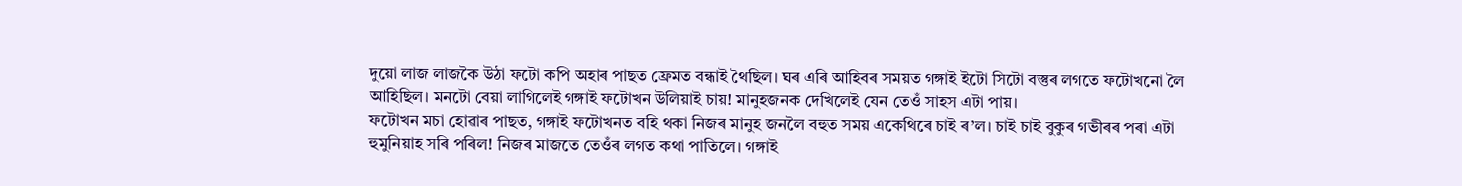দুয়ো লাজ লাজকৈ উঠা ফটো কপি অহাৰ পাছত ফ্ৰেমত বন্ধাই থৈছিল। ঘৰ এৰি আহিবৰ সময়ত গঙ্গাই ইটো সিটো বস্তুৰ লগতে ফটোখনো লৈ আহিছিল। মনটো বেয়া লাগিলেই গঙ্গাই ফটোখন উলিয়াই চায়! মানুহজনক দেখিলেই যেন তেওঁ সাহস এটা পায়।
ফটোখন মচা হোৱাৰ পাছত, গঙ্গাই ফটোখনত বহি থকা নিজৰ মানুহ জনলৈ বহুত সময় একেথিৰে চাই ৰ’ল। চাই চাই বুকুৰ গভীৰৰ পৰা এটা হুমুনিয়াহ সৰি পৰিল! নিজৰ মাজতে তেওঁৰ লগত কথা পাতিলে। গঙ্গাই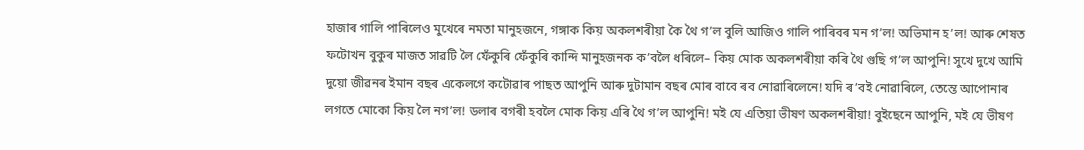হাজাৰ গালি পাৰিলেও মুখেৰে নমতা মানুহজনে, গঙ্গাক কিয় অকলশৰীয়া কৈ থৈ গ’ল বুলি আজিও গালি পাৰিবৰ মন গ’ল! অভিমান হ’ল! আৰু শেষত ফটোখন বুকুৰ মাজত সাৱটি লৈ ফেঁকুৰি ফেঁকুৰি কান্দি মানুহজনক ক’বলৈ ধৰিলে– কিয় মোক অকলশৰীয়া কৰি থৈ গুছি গ’ল আপুনি! সুখে দুখে আমি দুয়ো জীৱনৰ ইমান বছৰ একেলগে কটোৱাৰ পাছত আপুনি আৰু দুটামান বছৰ মোৰ বাবে ৰব নোৱাৰিলেনে! যদি ৰ’বই নোৱাৰিলে, তেন্তে আপোনাৰ লগতে মোকো কিয় লৈ নগ’ল! ডলাৰ বগৰী হবলৈ মোক কিয় এৰি থৈ গ’ল আপুনি! মই যে এতিয়া ভীষণ অকলশৰীয়া! বুইছেনে আপুনি, মই যে ভীষণ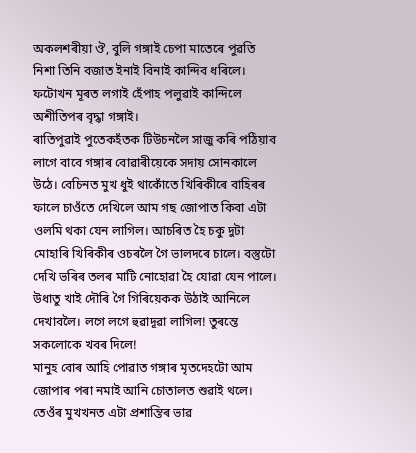অকলশৰীয়া ঔ, বুলি গঙ্গাই চেপা মাতেৰে পুৱতি নিশা তিনি বজাত ইনাই বিনাই কান্দিব ধৰিলে। ফটোখন মূৰত লগাই হেঁপাহ পলুৱাই কান্দিলে অশীতিপৰ বৃদ্ধা গঙ্গাই।
ৰাতিপুৱাই পুতেকহঁতক টিউচনলৈ সাজু কৰি পঠিয়াব লাগে বাবে গঙ্গাৰ বোৱাৰীয়েকে সদায় সোনকালে উঠে। বেচিনত মুখ ধুই থাকোঁতে খিৰিকীৰে বাহিৰৰ ফালে চাওঁতে দেখিলে আম গছ জোপাত কিবা এটা ওলমি থকা যেন লাগিল। আচৰিত হৈ চকু দুটা মোহাৰি খিৰিকীৰ ওচৰলৈ গৈ ভালদৰে চালে। বস্তুটো দেখি ভৰিৰ তলৰ মাটি নোহোৱা হৈ যোৱা যেন পালে। উধাতু খাই দৌৰি গৈ গিৰিয়েকক উঠাই আনিলে দেখাবলৈ। লগে লগে হুৱাদূৱা লাগিল! তুৰন্তে সকলোকে খবৰ দিলে!
মানুহ বোৰ আহি পোৱাত গঙ্গাৰ মৃতদেহটো আম জোপাৰ পৰা নমাই আনি চোতালত শুৱাই থলে। তেওঁৰ মুখখনত এটা প্ৰশান্তিৰ ভাৱ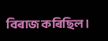বিৰাজ কৰিছিল।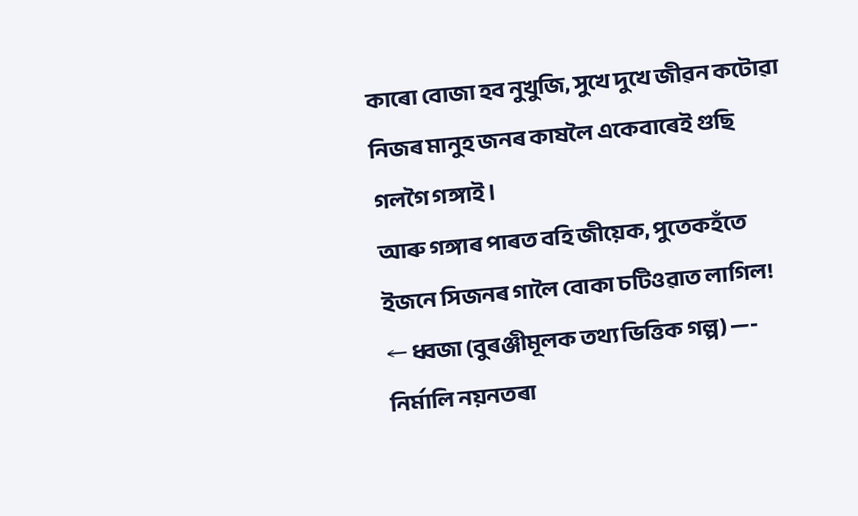কাৰো বোজা হব নুখুজি, সুখে দুখে জীৱন কটোৱা নিজৰ মানুহ জনৰ কাষলৈ একেবাৰেই গুছি গলগৈ গঙ্গাই।
আৰু গঙ্গাৰ পাৰত বহি জীয়েক, পুতেকহঁতে ইজনে সিজনৰ গালৈ বোকা চটিওৱাত লাগিল!
← ধ্বজা (বুৰঞ্জীমূলক তথ্য ভিত্তিক গল্প) —- নিৰ্মালি নয়নতৰা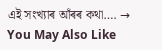এই সংখ্যাৰ আঁৰৰ কথা…. →
You May Also Like